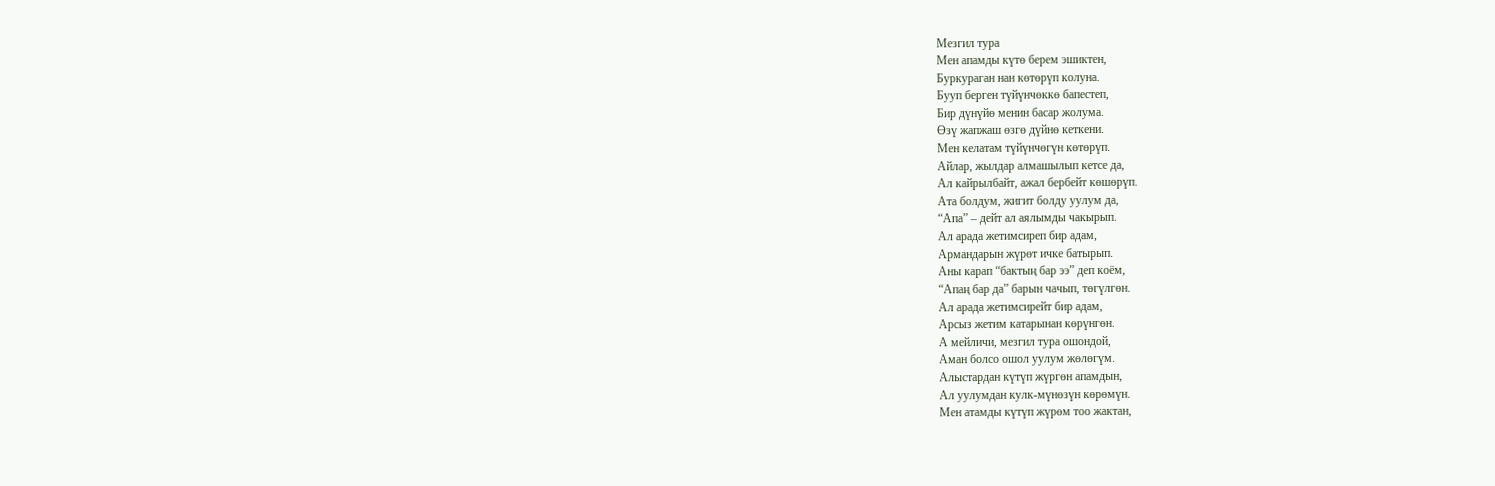Мезгил тура
Мен апамды күтө берем эшиктен,
Буркураган нан көтөрүп колуна.
Бууп берген түйүнчөккө бапестеп,
Бир дүнүйө менин басар жолума.
Өзү жапжаш өзгө дүйнө кеткени.
Мен келатам түйүнчөгүн көтөрүп.
Айлар, жылдар алмашылып кетсе да,
Ал кайрылбайт, ажал бербейт көшөрүп.
Ата болдум, жигит болду уулум да,
“Апа” – дейт ал аялымды чакырып.
Ал арада жетимсиреп бир адам,
Армандарын жүрөт ичке батырып.
Аны карап “бактың бар ээ” деп коём,
“Апаң бар да” барын чачып, төгүлгөн.
Ал арада жетимсирейт бир адам,
Арсыз жетим катарынан көрүнгөн.
А мейличи, мезгил тура ошондой,
Аман болсо ошол уулум жөлөгүм.
Алыстардан күтүп жүргөн апамдын,
Ал уулумдан кулк-мүнөзүн көрөмүн.
Мен атамды күтүп жүрөм тоо жактан,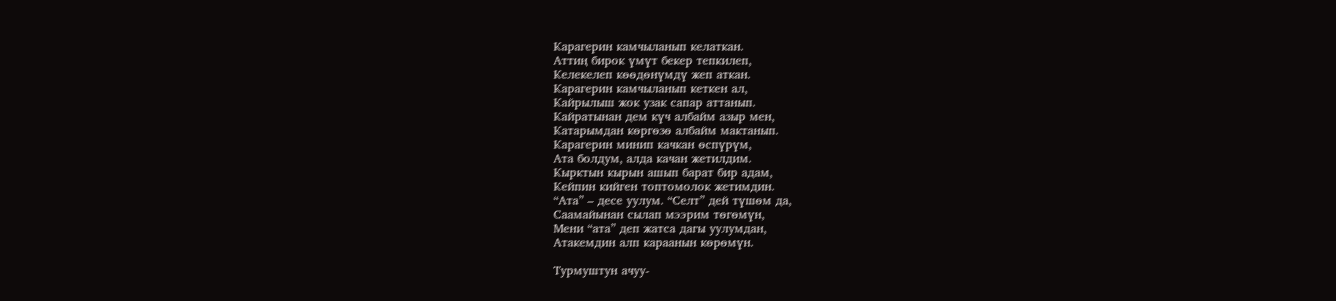Карагерин камчыланып келаткан.
Аттиң бирок үмүт бекер тепкилеп,
Келекелеп көөдөнүмдү жеп аткан.
Карагерин камчыланып кеткен ал,
Кайрылыш жок узак сапар аттанып.
Кайратынан дем күч албайм азыр мен,
Катарымдан көргөзө албайм мактанып.
Карагерин минип качкан өспүрүм,
Ата болдум, алда качан жетилдим.
Кырктын кырын ашып барат бир адам,
Кейпин кийген топтомолок жетимдин.
“Ата” – десе уулум. “Селт” дей түшөм да,
Саамайынан сылап мээрим төгөмүн,
Мени “ата” деп жатса дагы уулумдан,
Атакемдин алп караанын көрөмүн.

Турмуштун ачуу-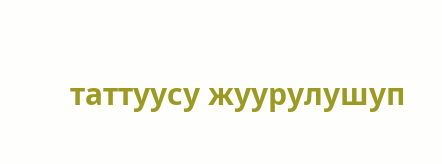таттуусу жуурулушуп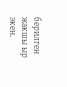берилген жакшы ыр экен.